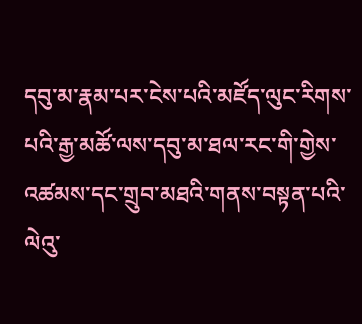དབུ་མ་རྣམ་པར་ངེས་པའི་མཛོད་ལུང་རིགས་པའི་རྒྱ་མཚོ་ལས་དབུ་མ་ཐལ་རང་གི་གྱེས་འཚམས་དང་གྲུབ་མཐའི་གནས་བསྟན་པའི་ལེའུ་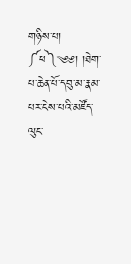གཉིས་པ།
༼ཕ༽༄༅། །ཐེག་པ་ཆེན་པོ་དབུ་མ་རྣམ་པར་ངེས་པའི་མཛོད་ལུང་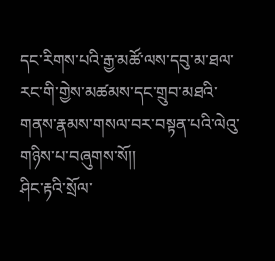དང་རིགས་པའི་རྒྱ་མཚོ་ལས་དབུ་མ་ཐལ་རང་གི་གྱེས་མཚམས་དང་གྲུབ་མཐའི་གནས་རྣམས་གསལ་བར་བསྟན་པའི་ལེའུ་གཉིས་པ་བཞུགས་སོ།།
ཤིང་རྟའི་སྲོལ་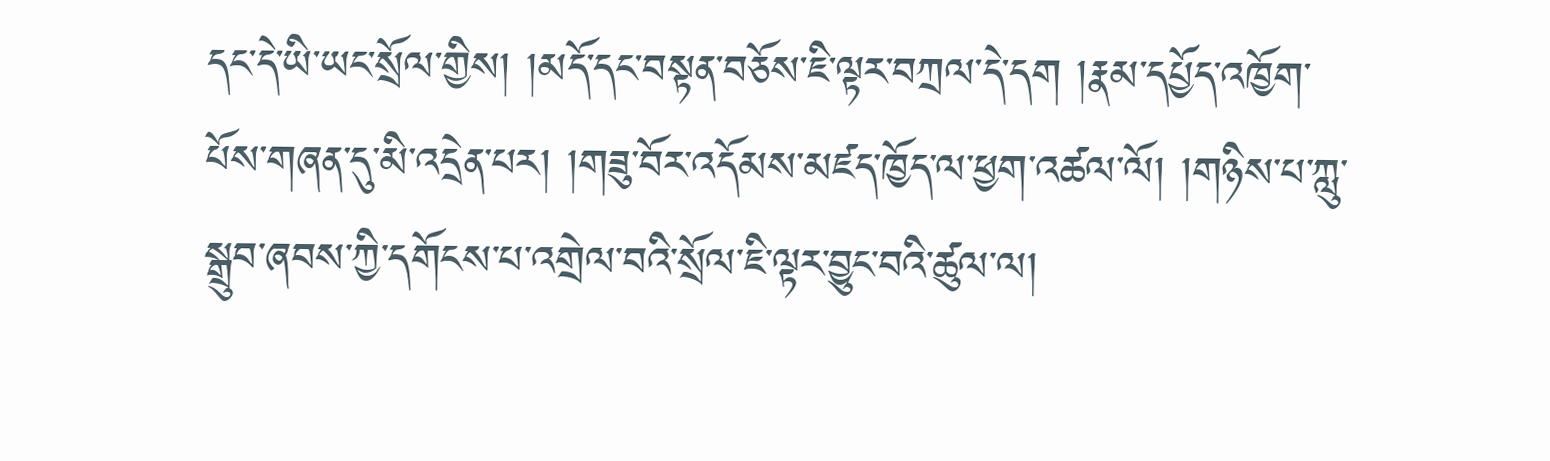དང་དེ་ཡི་ཡང་སྲོལ་གྱིས། །མདོ་དང་བསྟན་བཅོས་ཇི་ལྟར་བཀྲལ་དེ་དག །རྣམ་དཔྱོད་འཁྱོག་པོས་གཞན་དུ་མི་འདྲེན་པར། །གཟུ་བོར་འདོམས་མཛད་ཁྱོད་ལ་ཕྱག་འཚལ་ལོ། །གཉིས་པ་ཀླུ་སྒྲུབ་ཞབས་ཀྱི་དགོངས་པ་འགྲེལ་བའི་སྲོལ་ཇི་ལྟར་བྱུང་བའི་ཚུལ་ལ།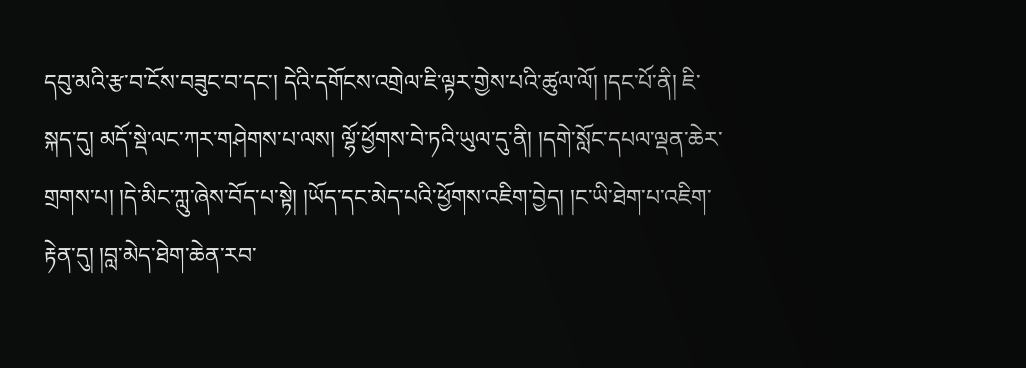དབུ་མའི་རྩ་བ་ངོས་བཟུང་བ་དང་། དེའི་དགོངས་འགྲེལ་ཇི་ལྟར་གྱེས་པའི་ཚུལ་ལོ། །དང་པོ་ནི། ཇི་སྐད་དུ། མདོ་སྡེ་ལང་ཀར་གཤེགས་པ་ལས། ལྷོ་ཕྱོགས་བེ་ཏའི་ཡུལ་དུ་ནི། །དགེ་སློང་དཔལ་ལྡན་ཆེར་གྲགས་པ། །དེ་མིང་ཀླུ་ཞེས་བོད་པ་སྟེ། །ཡོད་དང་མེད་པའི་ཕྱོགས་འཇིག་བྱེད། །ང་ཡི་ཐེག་པ་འཇིག་རྟེན་དུ། །བླ་མེད་ཐེག་ཆེན་རབ་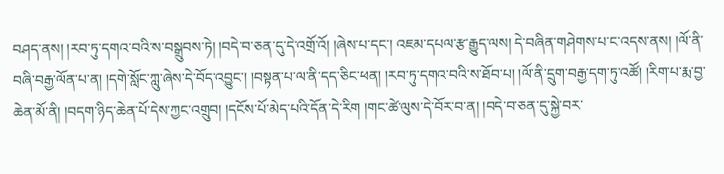བཤད་ནས། །རབ་ཏུ་དགའ་བའི་ས་བསྒྲུབས་ཏེ། །བདེ་བ་ཅན་དུ་དེ་འགྲོ་འོ། །ཞེས་པ་དང་། འཇམ་དཔལ་རྩ་རྒྱུད་ལས། དེ་བཞིན་གཤེགས་པ་ང་འདས་ནས། །ལོ་ནི་བཞི་བརྒྱ་ལོན་པ་ན། །དགེ་སློང་ཀླུ་ཞེས་དེ་བོད་འབྱུང་། །བསྟན་པ་ལ་ནི་དད་ཅིང་ཕན། །རབ་ཏུ་དགའ་བའི་ས་ཐོབ་པ། །ལོ་ནི་དྲུག་བརྒྱ་དག་ཏུ་འཚོ། །རིག་པ་རྨ་བྱ་ཆེན་མོ་ནི། །བདག་ཉིད་ཆེན་པོ་དེས་ཀྱང་འགྲུབ། །དངོས་པོ་མེད་པའི་དོན་དེ་རིག །གང་ཚེ་ལུས་དེ་བོར་བ་ན། །བདེ་བ་ཅན་དུ་སྐྱེ་བར་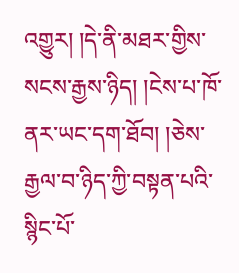འགྱུར། །དེ་ནི་མཐར་གྱིས་སངས་རྒྱས་ཉིད། །ངེས་པ་ཁོ་ནར་ཡང་དག་ཐོབ། །ཅེས་རྒྱལ་བ་ཉིད་ཀྱི་བསྟན་པའི་སྙིང་པོ་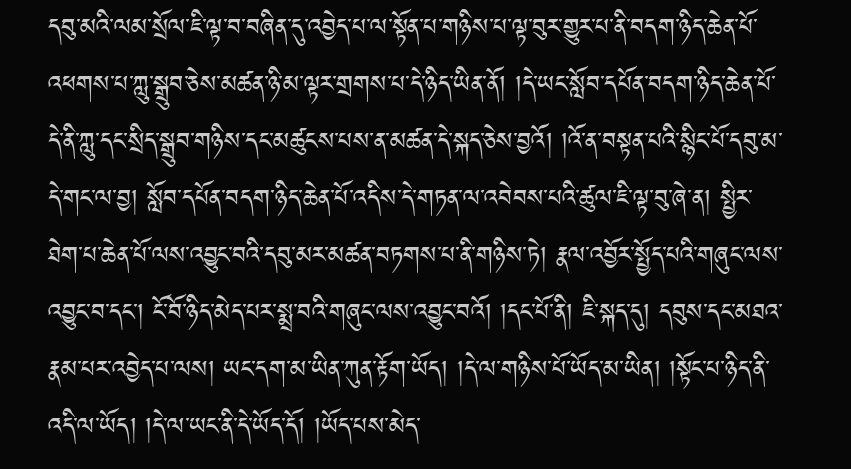དབུ་མའི་ལམ་སྲོལ་ཇི་ལྟ་བ་བཞིན་དུ་འབྱེད་པ་ལ་སྟོན་པ་གཉིས་པ་ལྟ་བུར་གྱུར་པ་ནི་བདག་ཉིད་ཆེན་པོ་འཕགས་པ་ཀླུ་སྒྲུབ་ཅེས་མཚན་ཉི་མ་ལྟར་གྲགས་པ་དེ་ཉིད་ཡིན་ནོ། །དེ་ཡང་སློབ་དཔོན་བདག་ཉིད་ཆེན་པོ་དེ་ནི་ཀླུ་དང་སྲིད་སྒྲུབ་གཉིས་དང་མཚུངས་པས་ན་མཚན་དེ་སྐད་ཅེས་བྱའོ། །འོ་ན་བསྟན་པའི་སྙིང་པོ་དབུ་མ་དེ་གང་ལ་བྱ། སློབ་དཔོན་བདག་ཉིད་ཆེན་པོ་འདིས་དེ་གཏན་ལ་འབེབས་པའི་ཚུལ་ཇི་ལྟ་བུ་ཞེ་ན། སྤྱིར་ཐེག་པ་ཆེན་པོ་ལས་འབྱུང་བའི་དབུ་མར་མཚན་བཏགས་པ་ནི་གཉིས་ཏེ། རྣལ་འབྱོར་སྤྱོད་པའི་གཞུང་ལས་འབྱུང་བ་དང་། ངོ་བོ་ཉིད་མེད་པར་སྨྲ་བའི་གཞུང་ལས་འབྱུང་བའོ། །དང་པོ་ནི། ཇི་སྐད་དུ། དབུས་དང་མཐའ་རྣམ་པར་འབྱེད་པ་ལས། ཡང་དག་མ་ཡིན་ཀུན་རྟོག་ཡོད། །དེ་ལ་གཉིས་པོ་ཡོད་མ་ཡིན། །སྟོང་པ་ཉིད་ནི་འདི་ལ་ཡོད། །དེ་ལ་ཡང་ནི་དེ་ཡོད་དོ། །ཡོད་པས་མེད་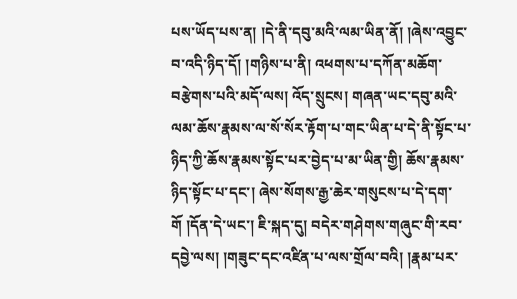པས་ཡོད་པས་ན། །དེ་ནི་དབུ་མའི་ལམ་ཡིན་ནོ། །ཞེས་འབྱུང་བ་འདི་ཉིད་དོ། །གཉིས་པ་ནི། འཕགས་པ་དཀོན་མཆོག་བརྩེགས་པའི་མདོ་ལས། འོད་སྲུངས། གཞན་ཡང་དབུ་མའི་ལམ་ཆོས་རྣམས་ལ་སོ་སོར་རྟོག་པ་གང་ཡིན་པ་དེ་ནི་སྟོང་པ་ཉིད་ཀྱི་ཆོས་རྣམས་སྟོང་པར་བྱེད་པ་མ་ཡིན་གྱི། ཆོས་རྣམས་ཉིད་སྟོང་པ་དང་། ཞེས་སོགས་རྒྱ་ཆེར་གསུངས་པ་དེ་དག་གོ །དོན་དེ་ཡང་། ཇི་སྐད་དུ། བདེར་གཤེགས་གཞུང་གི་རབ་དབྱེ་ལས། །གཟུང་དང་འཛིན་པ་ལས་གྲོལ་བའི། །རྣམ་པར་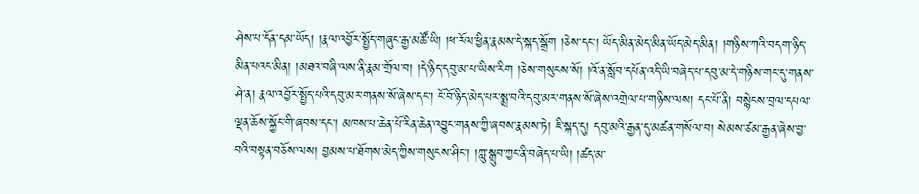ཤེས་པ་དོན་དམ་ཡོད། །རྣལ་འབྱོར་སྤྱོད་གཞུང་རྒྱ་མཚོ་ཡི། །ཕ་རོལ་ཕྱིན་རྣམས་དེ་སྐད་སྒྲོག །ཅེས་དང་། ཡོད་མིན་མེད་མིན་ཡོད་མེད་མིན། །གཉིས་ཀའི་བདག་ཉིད་མིན་པའང་མིན། །མཐའ་བཞི་ལས་ནི་རྣམ་གྲོལ་བ། །དེ་ཉིད་དབུ་མ་པ་ཡིས་རིག །ཅེས་གསུངས་སོ། །འོ་ན་སློབ་དཔོན་འདི་ཡི་བཞེད་པ་དབུ་མ་དེ་གཉིས་གང་དུ་གནས་ཤེ་ན། རྣལ་འབྱོར་སྤྱོད་པའི་དབུ་མར་གནས་སོ་ཞེས་དང་། ངོ་བོ་ཉིད་མེད་པར་སྨྲ་བའི་དབུ་མར་གནས་སོ་ཞེས་འགྲེལ་པ་གཉིས་ལས། དང་པོ་ནི། བསྙེངས་བྲལ་དཔལ་ལྡན་ཆོས་སྐྱོང་གི་ཞབས་དང་། མཁས་པ་ཆེན་པོ་རིན་ཆེན་འབྱུང་གནས་ཀྱི་ཞབས་རྣམས་ཏེ། ཇི་སྐད་དུ། དབུ་མའི་རྒྱན་དུ་མཚན་གསོལ་བ། སེམས་ཙམ་རྒྱན་ཞེས་བྱ་བའི་བསྟན་བཅོས་ལས། བྱམས་པ་ཐོགས་མེད་ཀྱིས་གསུངས་ཤིང་། །ཀླུ་སྒྲུབ་ཀྱང་ནི་བཞེད་པ་ཡི། །ཚད་མ་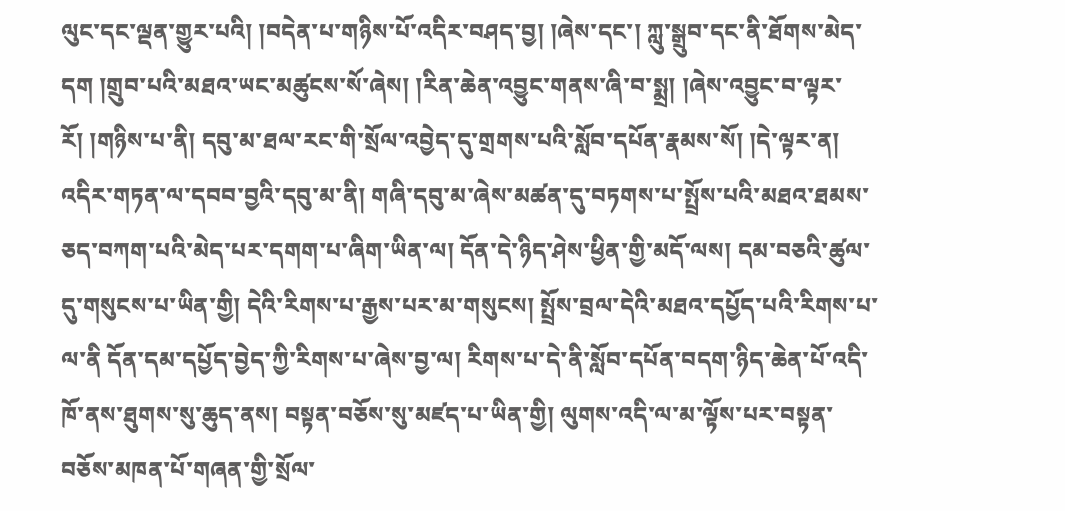ལུང་དང་ལྡན་གྱུར་པའི། །བདེན་པ་གཉིས་པོ་འདིར་བཤད་བྱ། །ཞེས་དང་། ཀླུ་སྒྲུབ་དང་ནི་ཐོགས་མེད་དག །གྲུབ་པའི་མཐའ་ཡང་མཚུངས་སོ་ཞེས། །རིན་ཆེན་འབྱུང་གནས་ཞི་བ་སྨྲ། །ཞེས་འབྱུང་བ་ལྟར་རོ། །གཉིས་པ་ནི། དབུ་མ་ཐལ་རང་གི་སྲོལ་འབྱེད་དུ་གྲགས་པའི་སློབ་དཔོན་རྣམས་སོ། །དེ་ལྟར་ན། འདིར་གཏན་ལ་དབབ་བྱའི་དབུ་མ་ནི། གཞི་དབུ་མ་ཞེས་མཚན་དུ་བཏགས་པ་སྤྲོས་པའི་མཐའ་ཐམས་ཅད་བཀག་པའི་མེད་པར་དགག་པ་ཞིག་ཡིན་ལ། དོན་དེ་ཉིད་ཤེས་ཕྱིན་གྱི་མདོ་ལས། དམ་བཅའི་ཚུལ་དུ་གསུངས་པ་ཡིན་གྱི། དེའི་རིགས་པ་རྒྱས་པར་མ་གསུངས། སྤྲོས་བྲལ་དེའི་མཐའ་དཔྱོད་པའི་རིགས་པ་ལ་ནི དོན་དམ་དཔྱོད་བྱེད་ཀྱི་རིགས་པ་ཞེས་བྱ་ལ། རིགས་པ་དེ་ནི་སློབ་དཔོན་བདག་ཉིད་ཆེན་པོ་འདི་ཁོ་ནས་ཐུགས་སུ་ཆུད་ནས། བསྟན་བཅོས་སུ་མཛད་པ་ཡིན་གྱི། ལུགས་འདི་ལ་མ་ལྟོས་པར་བསྟན་བཅོས་མཁན་པོ་གཞན་གྱི་སྲོལ་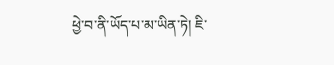ཕྱེ་བ་ནི་ཡོད་པ་མ་ཡིན་ཏེ། ཇི་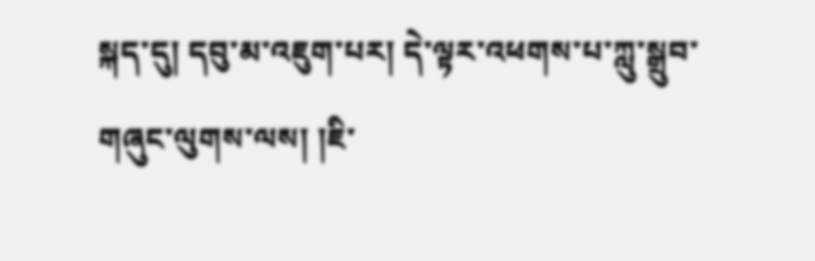སྐད་དུ། དབུ་མ་འཇུག་པར། དེ་ལྟར་འཕགས་པ་ཀླུ་སྒྲུབ་གཞུང་ལུགས་ལས། །ཇི་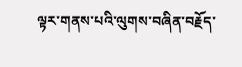ལྟར་གནས་པའི་ལུགས་བཞིན་བརྗོད་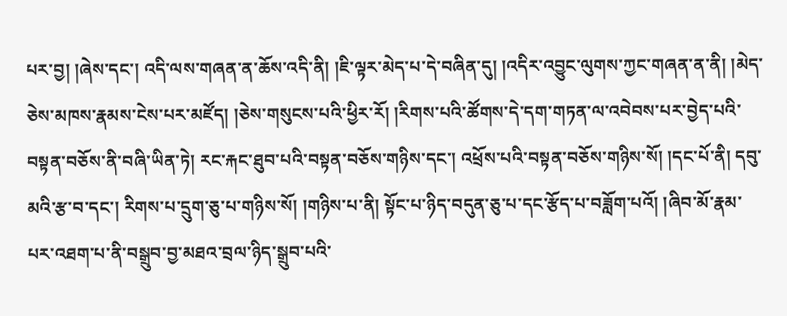པར་བྱ། །ཞེས་དང་། འདི་ལས་གཞན་ན་ཆོས་འདི་ནི། །ཇི་ལྟར་མེད་པ་དེ་བཞིན་དུ། །འདིར་འབྱུང་ལུགས་ཀྱང་གཞན་ན་ནི། །མེད་ཅེས་མཁས་རྣམས་ངེས་པར་མཛོད། །ཅེས་གསུངས་པའི་ཕྱིར་རོ། །རིགས་པའི་ཚོགས་དེ་དག་གཏན་ལ་འབེབས་པར་བྱེད་པའི་བསྟན་བཅོས་ནི་བཞི་ཡིན་ཏེ། རང་རྐང་ཐུབ་པའི་བསྟན་བཅོས་གཉིས་དང་། འཕྲོས་པའི་བསྟན་བཅོས་གཉིས་སོ། །དང་པོ་ནི། དབུ་མའི་རྩ་བ་དང་། རིགས་པ་དྲུག་ཅུ་པ་གཉིས་སོ། །གཉིས་པ་ནི། སྟོང་པ་ཉིད་བདུན་ཅུ་པ་དང་རྩོད་པ་བཟློག་པའོ། །ཞིབ་མོ་རྣམ་པར་འཐག་པ་ནི་བསྒྲུབ་བྱ་མཐའ་བྲལ་ཉིད་སྒྲུབ་པའི་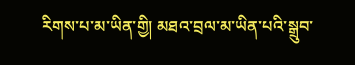རིགས་པ་མ་ཡིན་གྱི། མཐའ་བྲལ་མ་ཡིན་པའི་སྒྲུབ་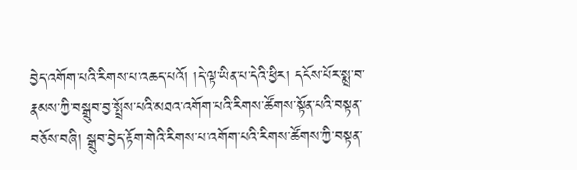བྱེད་འགོག་པའི་རིགས་པ་འཆད་པའོ། །དེ་ལྟ་ཡིན་པ་དེའི་ཕྱིར། དངོས་པོར་སྨྲ་བ་རྣམས་ཀྱི་བསྒྲུབ་བྱ་སྤྲོས་པའི་མཐའ་འགོག་པའི་རིགས་ཚོགས་སྟོན་པའི་བསྟན་བཅོས་བཞི། སྒྲུབ་བྱེད་རྟོག་གེའི་རིགས་པ་འགོག་པའི་རིགས་ཚོགས་ཀྱི་བསྟན་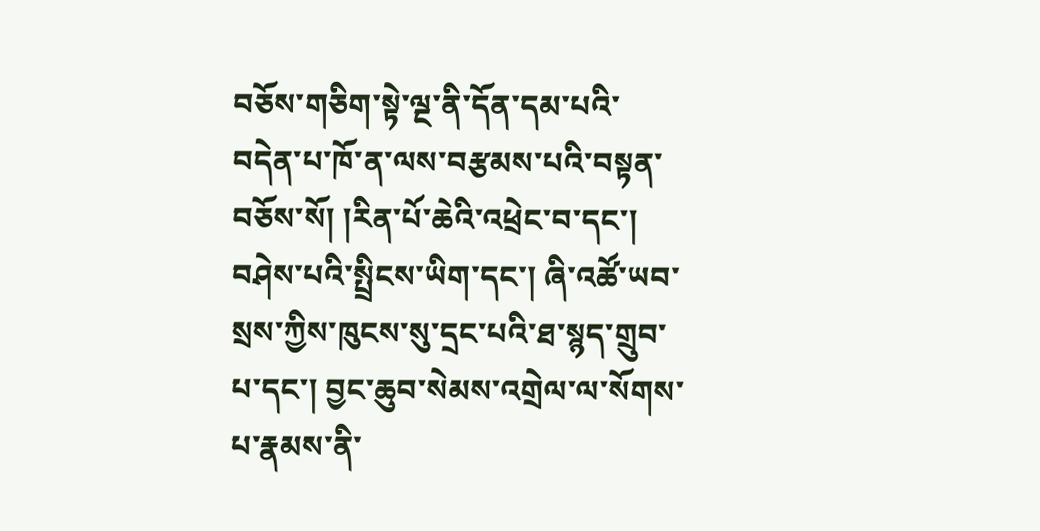བཅོས་གཅིག་སྟེ་ལྔ་ནི་དོན་དམ་པའི་བདེན་པ་ཁོ་ན་ལས་བརྩམས་པའི་བསྟན་བཅོས་སོ། །རིན་པོ་ཆེའི་འཕྲེང་བ་དང་། བཤེས་པའི་སྤྲིངས་ཡིག་དང་། ཞི་འཚོ་ཡབ་སྲས་ཀྱིས་ཁུངས་སུ་དྲང་པའི་ཐ་སྙད་གྲུབ་པ་དང་། བྱང་ཆུབ་སེམས་འགྲེལ་ལ་སོགས་པ་རྣམས་ནི་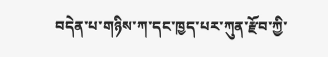བདེན་པ་གཉིས་ཀ་དང་ཁྱད་པར་ཀུན་རྫོབ་ཀྱི་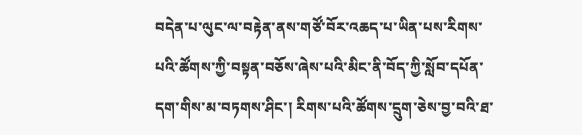བདེན་པ་ལུང་ལ་བརྟེན་ནས་གཙོ་བོར་འཆད་པ་ཡིན་པས་རིགས་པའི་ཚོགས་ཀྱི་བསྟན་བཅོས་ཞེས་པའི་མིང་ནི་བོད་ཀྱི་སློབ་དཔོན་དག་གིས་མ་བཏགས་ཤིང་། རིགས་པའི་ཚོགས་དྲུག་ཅེས་བྱ་བའི་ཐ་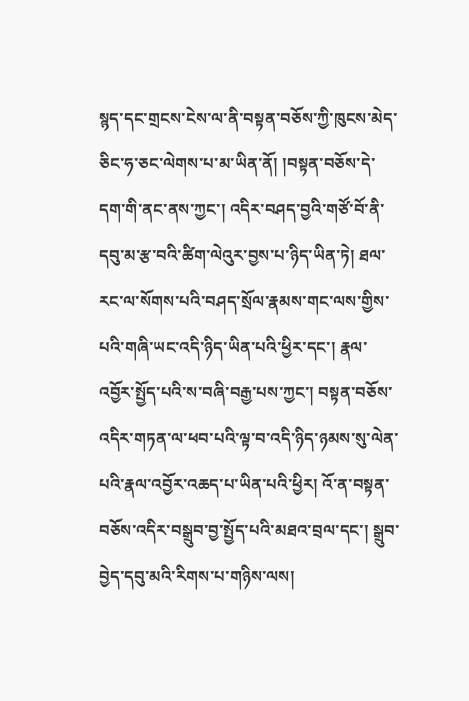སྙད་དང་གྲངས་ངེས་ལ་ནི་བསྟན་བཅོས་ཀྱི་ཁུངས་མེད་ཅིང་ཧ་ཅང་ལེགས་པ་མ་ཡིན་ནོ། །བསྟན་བཅོས་དེ་དག་གི་ནང་ནས་ཀྱང་། འདིར་བཤད་བྱའི་གཙོ་བོ་ནི་དབུ་མ་རྩ་བའི་ཚིག་ལེའུར་བྱས་པ་ཉིད་ཡིན་ཏེ། ཐལ་རང་ལ་སོགས་པའི་བཤད་སྲོལ་རྣམས་གང་ལས་གྱིས་པའི་གཞི་ཡང་འདི་ཉིད་ཡིན་པའི་ཕྱིར་དང་། རྣལ་འབྱོར་སྤྱོད་པའི་ས་བཞི་བརྒྱ་པས་ཀྱང་། བསྟན་བཅོས་འདིར་གཏན་ལ་ཕབ་པའི་ལྟ་བ་འདི་ཉིད་ཉམས་སུ་ལེན་པའི་རྣལ་འབྱོར་འཆད་པ་ཡིན་པའི་ཕྱིར། འོ་ན་བསྟན་བཅོས་འདིར་བསྒྲུབ་བྱ་སྤྱོད་པའི་མཐའ་བྲལ་དང་། སྒྲུབ་བྱེད་དབུ་མའི་རིགས་པ་གཉིས་ལས།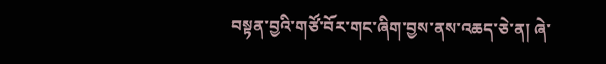བསྟན་བྱའི་གཙོ་བོར་གང་ཞིག་བྱས་ནས་འཆད་ཅེ་ན། ཞེ་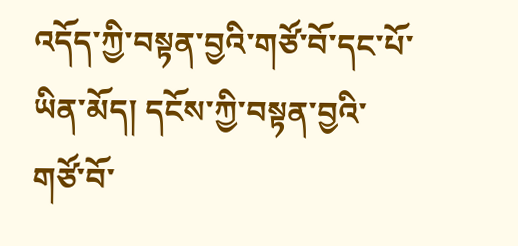འདོད་ཀྱི་བསྟན་བྱའི་གཙོ་བོ་དང་པོ་ཡིན་མོད། དངོས་ཀྱི་བསྟན་བྱའི་གཙོ་བོ་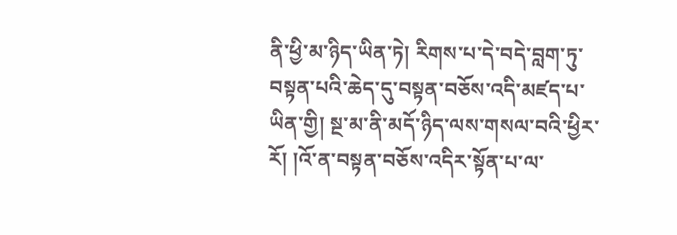ནི་ཕྱི་མ་ཉིད་ཡིན་ཏེ། རིགས་པ་དེ་བདེ་བླག་ཏུ་བསྟན་པའི་ཆེད་དུ་བསྟན་བཅོས་འདི་མཛད་པ་ཡིན་གྱི། སྔ་མ་ནི་མདོ་ཉིད་ལས་གསལ་བའི་ཕྱིར་རོ། །འོ་ན་བསྟན་བཅོས་འདིར་སྟོན་པ་ལ་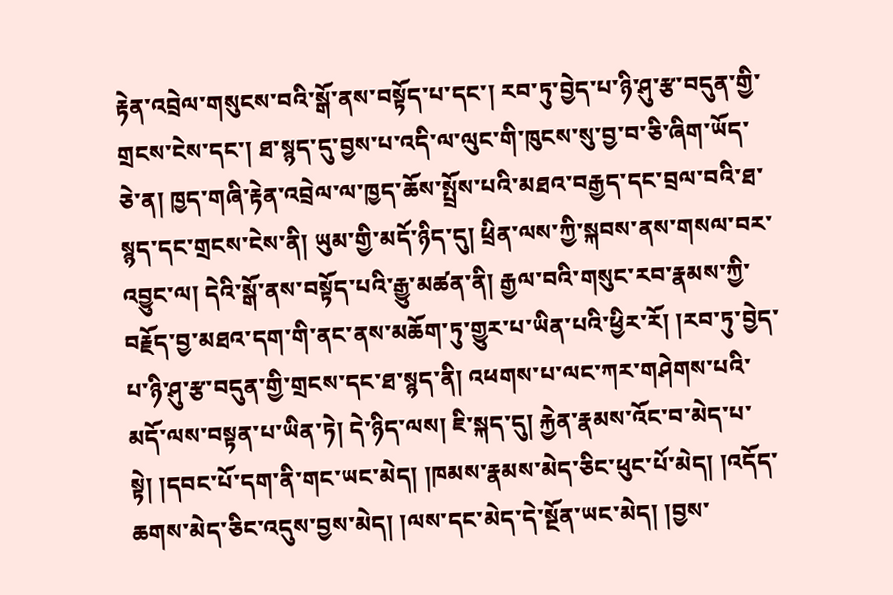རྟེན་འབྲེལ་གསུངས་བའི་སྒོ་ནས་བསྟོད་པ་དང་། རབ་ཏུ་བྱེད་པ་ཉི་ཤུ་རྩ་བདུན་གྱི་གྲངས་ངེས་དང་། ཐ་སྙད་དུ་བྱས་པ་འདི་ལ་ལུང་གི་ཁུངས་སུ་བྱ་བ་ཅི་ཞིག་ཡོད་ཅེ་ན། ཁྱད་གཞི་རྟེན་འབྲེལ་ལ་ཁྱད་ཆོས་སྤྲོས་པའི་མཐའ་བརྒྱད་དང་བྲལ་བའི་ཐ་སྙད་དང་གྲངས་ངེས་ནི། ཡུམ་གྱི་མདོ་ཉིད་དུ། ཕྲིན་ལས་ཀྱི་སྐབས་ནས་གསལ་བར་འབྱུང་ལ། དེའི་སྒོ་ནས་བསྟོད་པའི་རྒྱུ་མཚན་ནི། རྒྱལ་བའི་གསུང་རབ་རྣམས་ཀྱི་བརྗོད་བྱ་མཐའ་དག་གི་ནང་ནས་མཆོག་ཏུ་གྱུར་པ་ཡིན་པའི་ཕྱིར་རོ། །རབ་ཏུ་བྱེད་པ་ཉི་ཤུ་རྩ་བདུན་གྱི་གྲངས་དང་ཐ་སྙད་ནི། འཕགས་པ་ལང་ཀར་གཤེགས་པའི་མདོ་ལས་བསྟན་པ་ཡིན་ཏེ། དེ་ཉིད་ལས། ཇི་སྐད་དུ། རྐྱེན་རྣམས་འོང་བ་མེད་པ་སྟེ། །དབང་པོ་དག་ནི་གང་ཡང་མེད། །ཁམས་རྣམས་མེད་ཅིང་ཕུང་པོ་མེད། །འདོད་ཆགས་མེད་ཅིང་འདུས་བྱས་མེད། །ལས་དང་མེད་དེ་སྔོན་ཡང་མེད། །བྱས་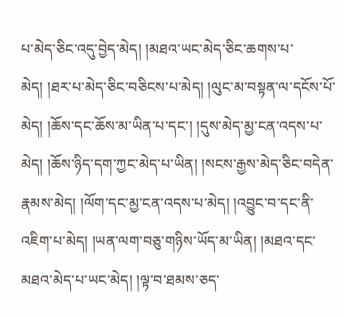པ་མེད་ཅིང་འདུ་བྱེད་མེད། །མཐའ་ཡང་མེད་ཅིང་ཆགས་པ་མེད། །ཐར་པ་མེད་ཅིང་བཅིངས་པ་མེད། །ལུང་མ་བསྟན་ལ་དངོས་པོ་མེད། །ཆོས་དང་ཆོས་མ་ཡིན་པ་དང་། །དུས་མེད་མྱ་ངན་འདས་པ་མེད། །ཆོས་ཉིད་དག་ཀྱང་མེད་པ་ཡིན། །སངས་རྒྱས་མེད་ཅིང་བདེན་རྣམས་མེད། །ལོག་དང་མྱ་ངན་འདས་པ་མེད། །འབྱུང་བ་དང་ནི་འཇིག་པ་མེད། །ཡན་ལག་བཅུ་གཉིས་ཡོད་མ་ཡིན། །མཐའ་དང་མཐའ་མེད་པ་ཡང་མེད། །ལྟ་བ་ཐམས་ཅད་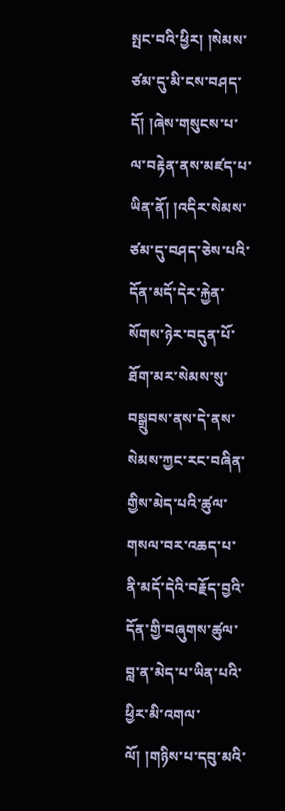སྤང་བའི་ཕྱིར། །སེམས་ཙམ་དུ་མི་ངས་བཤད་དོ། །ཞེས་གསུངས་པ་ལ་བརྟེན་ནས་མཛད་པ་ཡིན་ནོ། །འདིར་སེམས་ཙམ་དུ་བཤད་ཅེས་པའི་དོན་མདོ་དེར་རྐྱེན་སོགས་ཉེར་བདུན་པོ་ཐོག་མར་སེམས་སུ་བསྒྲུབས་ནས་དེ་ནས་སེམས་ཀྱང་རང་བཞིན་གྱིས་མེད་པའི་ཚུལ་གསལ་བར་འཆད་པ་ནི་མདོ་དེའི་བརྗོད་བྱའི་དོན་གྱི་བཞུགས་ཚུལ་བླ་ན་མེད་པ་ཡིན་པའི་ཕྱིར་མི་འགལ་ལོ། །གཉིས་པ་དབུ་མའི་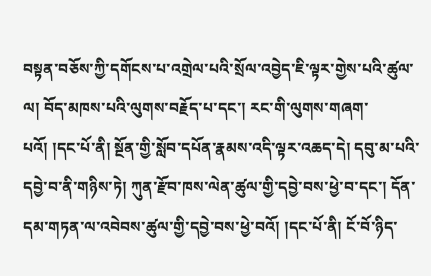བསྟན་བཅོས་ཀྱི་དགོངས་པ་འགྲེལ་པའི་སྲོལ་འབྱེད་ཇི་ལྟར་གྱེས་པའི་ཚུལ་ལ། བོད་མཁས་པའི་ལུགས་བརྗོད་པ་དང་། རང་གི་ལུགས་གཞག་པའོ། །དང་པོ་ནི། སྔོན་གྱི་སློབ་དཔོན་རྣམས་འདི་ལྟར་འཆད་དེ། དབུ་མ་པའི་དབྱེ་བ་ནི་གཉིས་ཏེ། ཀུན་རྫོབ་ཁས་ལེན་ཚུལ་གྱི་དབྱེ་བས་ཕྱེ་བ་དང་། དོན་དམ་གཏན་ལ་འབེབས་ཚུལ་གྱི་དབྱེ་བས་ཕྱེ་བའོ། །དང་པོ་ནི། ངོ་བོ་ཉིད་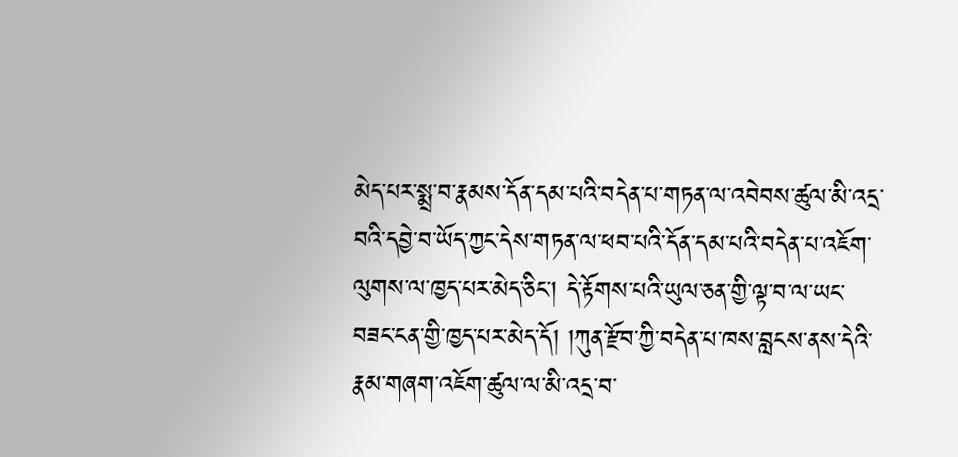མེད་པར་སྨྲ་བ་རྣམས་དོན་དམ་པའི་བདེན་པ་གཏན་ལ་འབེབས་ཚུལ་མི་འདྲ་བའི་དབྱེ་བ་ཡོད་ཀྱང་དེས་གཏན་ལ་ཕབ་པའི་དོན་དམ་པའི་བདེན་པ་འཇོག་ལུགས་ལ་ཁྱད་པར་མེད་ཅིང་། དེ་རྟོགས་པའི་ཡུལ་ཅན་གྱི་ལྟ་བ་ལ་ཡང་བཟང་ངན་གྱི་ཁྱད་པར་མེད་དོ། །ཀུན་རྫོབ་ཀྱི་བདེན་པ་ཁས་བླངས་ནས་དེའི་རྣམ་གཞག་འཇོག་ཚུལ་ལ་མི་འདྲ་བ་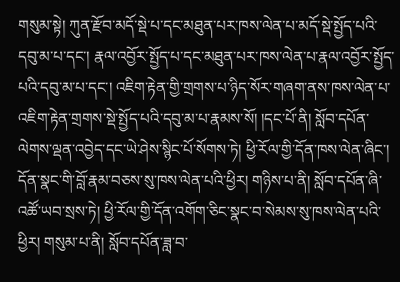གསུམ་སྟེ། ཀུན་རྫོབ་མདོ་སྡེ་པ་དང་མཐུན་པར་ཁས་ལེན་པ་མདོ་སྡེ་སྤྱོད་པའི་དབུ་མ་པ་དང་། རྣལ་འབྱོར་སྤྱོད་པ་དང་མཐུན་པར་ཁས་ལེན་པ་རྣལ་འབྱོར་སྤྱོད་པའི་དབུ་མ་པ་དང་། འཇིག་རྟེན་གྱི་གྲགས་པ་ཉིད་སོར་གཞག་ནས་ཁས་ལེན་པ་འཇིག་རྟེན་གྲགས་སྡེ་སྤྱོད་པའི་དབུ་མ་པ་རྣམས་སོ། །དང་པོ་ནི། སློབ་དཔོན་ལེགས་ལྡན་འབྱེད་དང་ཡེ་ཤེས་སྙིང་པོ་སོགས་ཏེ། ཕྱི་རོལ་གྱི་དོན་ཁས་ལེན་ཞིང་། དོན་སྣང་གི་བློ་རྣམ་བཅས་སུ་ཁས་ལེན་པའི་ཕྱིར། གཉིས་པ་ནི། སློབ་དཔོན་ཞི་འཚོ་ཡབ་སྲས་ཏེ། ཕྱི་རོལ་གྱི་དོན་འགོག་ཅིང་སྣང་བ་སེམས་སུ་ཁས་ལེན་པའི་ཕྱིར། གསུམ་པ་ནི། སློབ་དཔོན་ཟླ་བ་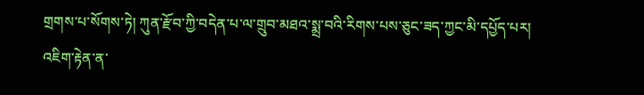གྲགས་པ་སོགས་ཏེ། ཀུན་རྫོབ་ཀྱི་བདེན་པ་ལ་གྲུབ་མཐའ་སྨྲ་བའི་རིགས་པས་ཅུང་ཟད་ཀྱང་མི་དཔྱོད་པར། འཇིག་རྟེན་ན་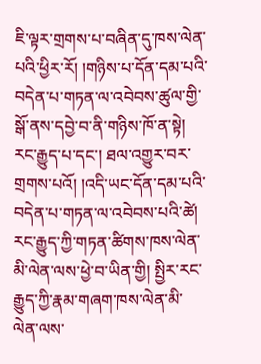ཇི་ལྟར་གྲགས་པ་བཞིན་དུ་ཁས་ལེན་པའི་ཕྱིར་རོ། །གཉིས་པ་དོན་དམ་པའི་བདེན་པ་གཏན་ལ་འབེབས་ཚུལ་གྱི་སྒོ་ནས་དབྱེ་བ་ནི་གཉིས་ཁོ་ན་སྟེ། རང་རྒྱུད་པ་དང་། ཐལ་འགྱུར་བར་གྲགས་པའོ། །འདི་ཡང་དོན་དམ་པའི་བདེན་པ་གཏན་ལ་འབེབས་པའི་ཚེ། རང་རྒྱུད་ཀྱི་གཏན་ཚིགས་ཁས་ལེན་མི་ལེན་ལས་ཕྱེ་བ་ཡིན་གྱི། སྤྱིར་རང་རྒྱུད་ཀྱི་རྣམ་གཞག་ཁས་ལེན་མི་ལེན་ལས་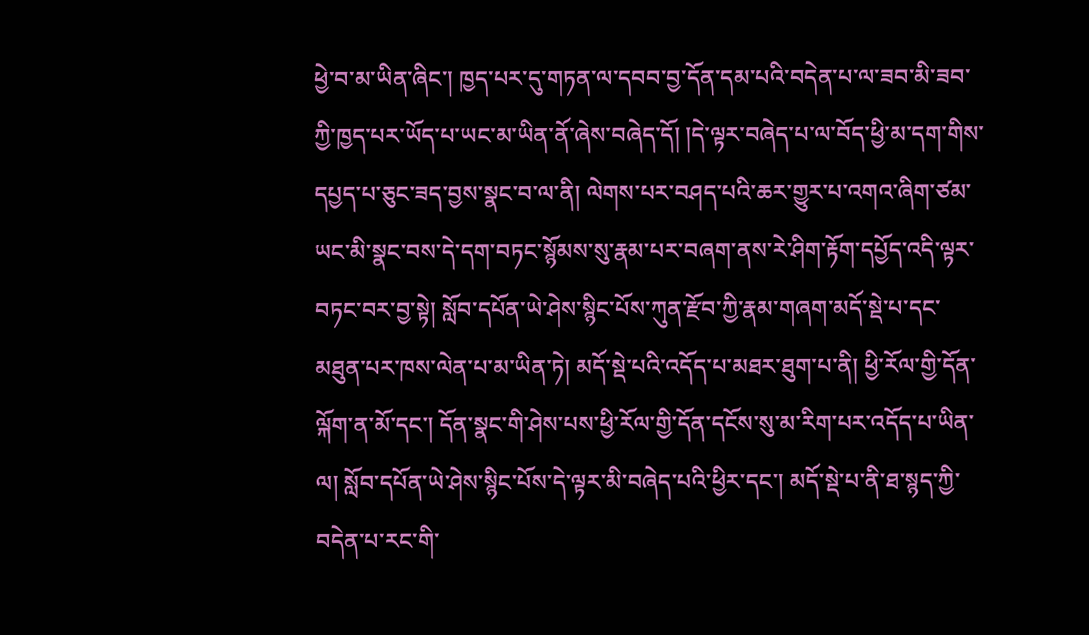ཕྱེ་བ་མ་ཡིན་ཞིང་། ཁྱད་པར་དུ་གཏན་ལ་དབབ་བྱ་དོན་དམ་པའི་བདེན་པ་ལ་ཟབ་མི་ཟབ་ཀྱི་ཁྱད་པར་ཡོད་པ་ཡང་མ་ཡིན་ནོ་ཞེས་བཞེད་དོ། །དེ་ལྟར་བཞེད་པ་ལ་བོད་ཕྱི་མ་དག་གིས་དཔྱད་པ་ཅུང་ཟད་བྱས་སྣང་བ་ལ་ནི། ལེགས་པར་བཤད་པའི་ཆར་གྱུར་པ་འགའ་ཞིག་ཙམ་ཡང་མི་སྣང་བས་དེ་དག་བཏང་སྙོམས་སུ་རྣམ་པར་བཞག་ནས་རེ་ཤིག་རྟོག་དཔྱོད་འདི་ལྟར་བཏང་བར་བྱ་སྟེ། སློབ་དཔོན་ཡེ་ཤེས་སྙིང་པོས་ཀུན་རྫོབ་ཀྱི་རྣམ་གཞག་མདོ་སྡེ་པ་དང་མཐུན་པར་ཁས་ལེན་པ་མ་ཡིན་ཏེ། མདོ་སྡེ་པའི་འདོད་པ་མཐར་ཐུག་པ་ནི། ཕྱི་རོལ་གྱི་དོན་ལྐོག་ན་མོ་དང་། དོན་སྣང་གི་ཤེས་པས་ཕྱི་རོལ་གྱི་དོན་དངོས་སུ་མ་རིག་པར་འདོད་པ་ཡིན་ལ། སློབ་དཔོན་ཡེ་ཤེས་སྙིང་པོས་དེ་ལྟར་མི་བཞེད་པའི་ཕྱིར་དང་། མདོ་སྡེ་པ་ནི་ཐ་སྙད་ཀྱི་བདེན་པ་རང་གི་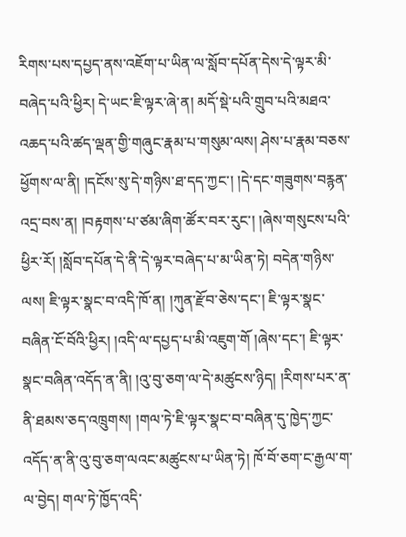རིགས་པས་དཔྱད་ནས་འཇོག་པ་ཡིན་ལ་སློབ་དཔོན་དེས་དེ་ལྟར་མི་བཞེད་པའི་ཕྱིར། དེ་ཡང་ཇི་ལྟར་ཞེ་ན། མདོ་སྡེ་པའི་གྲུབ་པའི་མཐའ་འཆད་པའི་ཚད་ལྡན་གྱི་གཞུང་རྣམ་པ་གསུམ་ལས། ཤེས་པ་རྣམ་བཅས་ཕྱོགས་ལ་ནི། །དངོས་སུ་དེ་གཉིས་ཐ་དད་ཀྱང་། །དེ་དང་གཟུགས་བརྙན་འདྲ་བས་ན། །བརྟགས་པ་ཙམ་ཞིག་ཚོར་བར་རུང་། །ཞེས་གསུངས་པའི་ཕྱིར་རོ། །སློབ་དཔོན་དེ་ནི་དེ་ལྟར་བཞེད་པ་མ་ཡིན་ཏེ། བདེན་གཉིས་ལས། ཇི་ལྟར་སྣང་བ་འདི་ཁོ་ན། །ཀུན་རྫོབ་ཅེས་དང་། ཇི་ལྟར་སྣང་བཞིན་ངོ་བོའི་ཕྱིར། །འདི་ལ་དཔྱད་པ་མི་འཇུག་གོ །ཞེས་དང་། ཇི་ལྟར་སྣང་བཞིན་འདོད་ན་ནི། །འུ་བུ་ཅག་ལ་དེ་མཚུངས་ཉིད། །རིགས་པར་ན་ནི་ཐམས་ཅད་འཁྲུགས། །གལ་ཏེ་ཇི་ལྟར་སྣང་བ་བཞིན་དུ་ཁྱེད་ཀྱང་འདོད་ན་ནི་འུ་བུ་ཅག་ལའང་མཚུངས་པ་ཡིན་ཏེ། ཁོ་བོ་ཅག་ང་རྒྱལ་ག་ལ་བྱེད། གལ་ཏེ་ཁྱོད་འདི་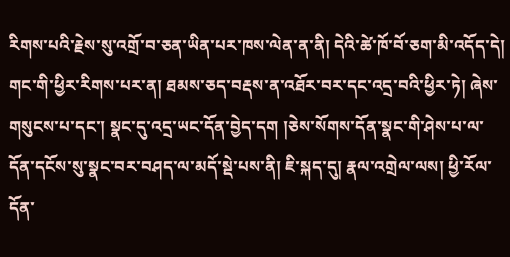རིགས་པའི་རྗེས་སུ་འགྲོ་བ་ཅན་ཡིན་པར་ཁས་ལེན་ན་ནི། དེའི་ཚེ་ཁོ་བོ་ཅག་མི་འདོད་དེ། གང་གི་ཕྱིར་རིགས་པར་ན། ཐམས་ཅད་བརྡས་ན་འཐོར་བར་དང་འདྲ་བའི་ཕྱིར་ཏེ། ཞེས་གསུངས་པ་དང་། སྣང་དུ་འདྲ་ཡང་དོན་བྱེད་དག །ཅེས་སོགས་དོན་སྣང་གི་ཤེས་པ་ལ་དོན་དངོས་སུ་སྣང་བར་བཤད་ལ་མདོ་སྡེ་པས་ནི། ཇི་སྐད་དུ། རྣལ་འགྲེལ་ལས། ཕྱི་རོལ་དོན་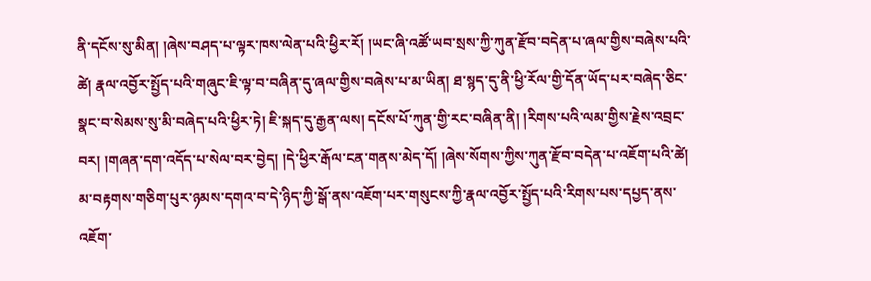ནི་དངོས་སུ་མིན། །ཞེས་བཤད་པ་ལྟར་ཁས་ལེན་པའི་ཕྱིར་རོ། །ཡང་ཞི་འཚོ་ཡབ་སྲས་ཀྱི་ཀུན་རྫོབ་བདེན་པ་ཞལ་གྱིས་བཞེས་པའི་ཚེ། རྣལ་འབྱོར་སྤྱོད་པའི་གཞུང་ཇི་ལྟ་བ་བཞིན་དུ་ཞལ་གྱིས་བཞེས་པ་མ་ཡིན། ཐ་སྙད་དུ་ནི་ཕྱི་རོལ་གྱི་དོན་ཡོད་པར་བཞེད་ཅིང་སྣང་བ་སེམས་སུ་མི་བཞེད་པའི་ཕྱིར་ཏེ། ཇི་སྐད་དུ་རྒྱན་ལས། དངོས་པོ་ཀུན་གྱི་རང་བཞིན་ནི། །རིགས་པའི་ལམ་གྱིས་རྗེས་འབྲང་བར། །གཞན་དག་འདོད་པ་སེལ་བར་བྱེད། །དེ་ཕྱིར་རྒོལ་ངན་གནས་མེད་དོ། །ཞེས་སོགས་ཀྱིས་ཀུན་རྫོབ་བདེན་པ་འཇོག་པའི་ཚེ། མ་བརྟགས་གཅིག་པུར་ཉམས་དགའ་བ་དེ་ཉིད་ཀྱི་སྒོ་ནས་འཇོག་པར་གསུངས་ཀྱི་རྣལ་འབྱོར་སྤྱོད་པའི་རིགས་པས་དཔྱད་ནས་འཇོག་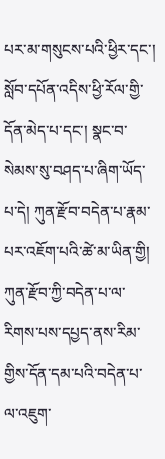པར་མ་གསུངས་པའི་ཕྱིར་དང་། སློབ་དཔོན་འདིས་ཕྱི་རོལ་གྱི་དོན་མེད་པ་དང་། སྣང་བ་སེམས་སུ་བཤད་པ་ཞིག་ཡོད་པ་དེ། ཀུན་རྫོབ་བདེན་པ་རྣམ་པར་འཇོག་པའི་ཚེ་མ་ཡིན་གྱི། ཀུན་རྫོབ་ཀྱི་བདེན་པ་ལ་རིགས་པས་དཔྱད་ནས་རིམ་གྱིས་དོན་དམ་པའི་བདེན་པ་ལ་འཇུག་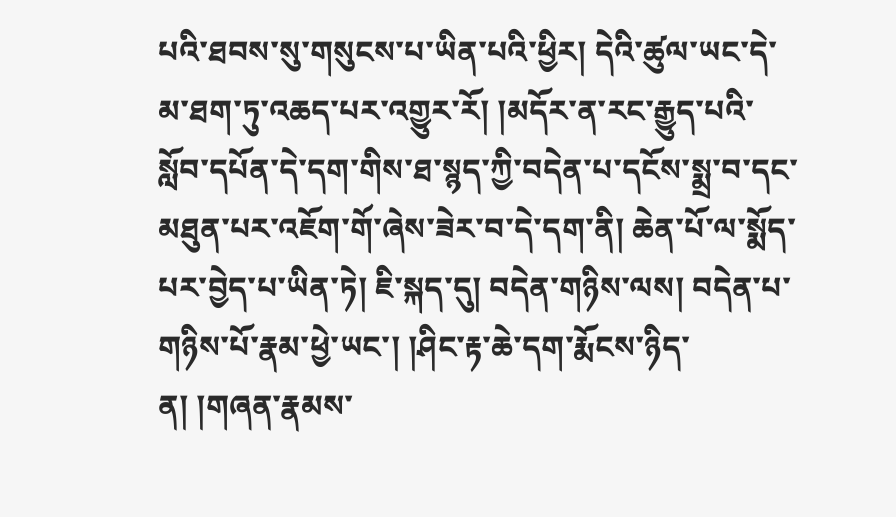པའི་ཐབས་སུ་གསུངས་པ་ཡིན་པའི་ཕྱིར། དེའི་ཚུལ་ཡང་དེ་མ་ཐག་ཏུ་འཆད་པར་འགྱུར་རོ། །མདོར་ན་རང་རྒྱུད་པའི་སློབ་དཔོན་དེ་དག་གིས་ཐ་སྙད་ཀྱི་བདེན་པ་དངོས་སྨྲ་བ་དང་མཐུན་པར་འཇོག་གོ་ཞེས་ཟེར་བ་དེ་དག་ནི། ཆེན་པོ་ལ་སྨོད་པར་བྱེད་པ་ཡིན་ཏེ། ཇི་སྐད་དུ། བདེན་གཉིས་ལས། བདེན་པ་གཉིས་པོ་རྣམ་ཕྱེ་ཡང་། །ཤིང་རྟ་ཆེ་དག་རྨོངས་ཉིད་ན། །གཞན་རྣམས་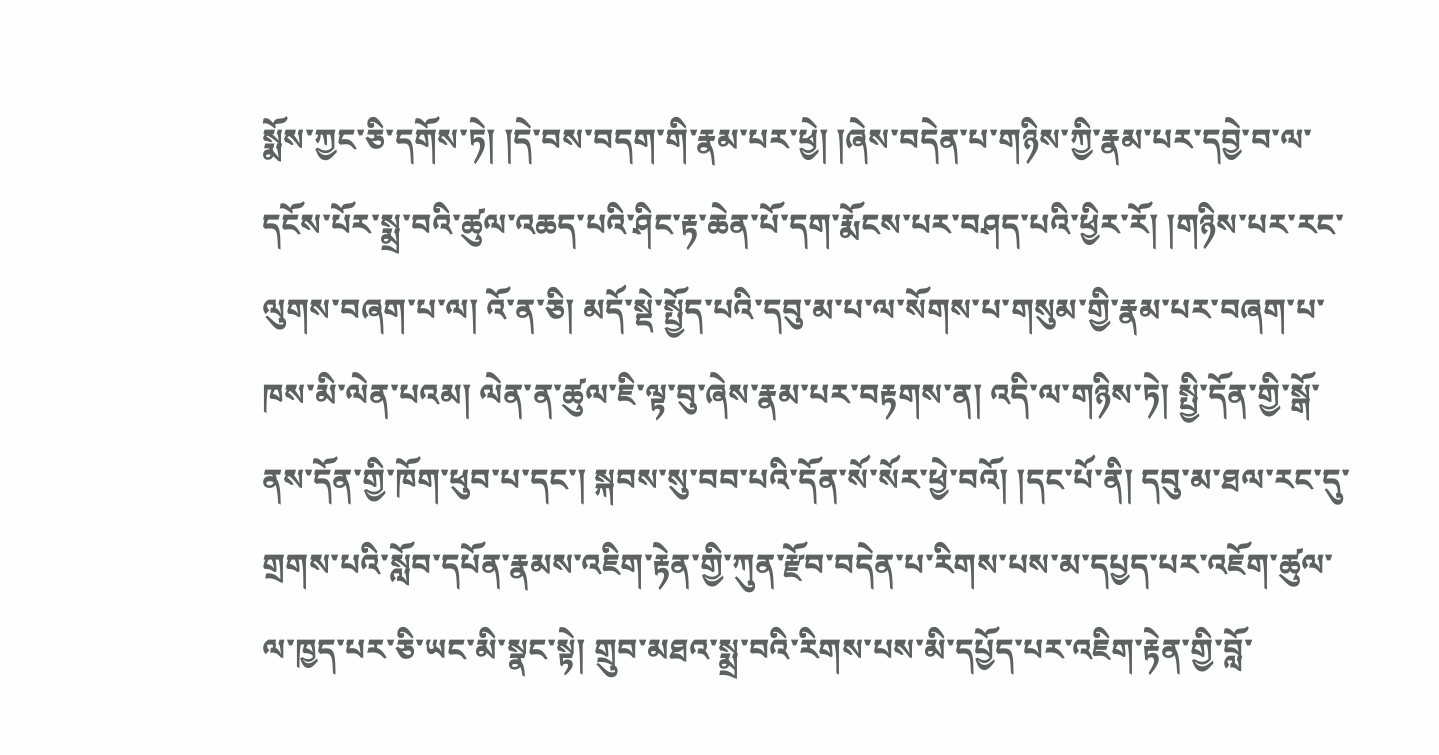སྨོས་ཀྱང་ཅི་དགོས་ཏེ། །དེ་བས་བདག་གི་རྣམ་པར་ཕྱེ། །ཞེས་བདེན་པ་གཉིས་ཀྱི་རྣམ་པར་དབྱེ་བ་ལ་དངོས་པོར་སྨྲ་བའི་ཚུལ་འཆད་པའི་ཤིང་རྟ་ཆེན་པོ་དག་རྨོངས་པར་བཤད་པའི་ཕྱིར་རོ། །གཉིས་པར་རང་ལུགས་བཞག་པ་ལ། འོ་ན་ཅི། མདོ་སྡེ་སྤྱོད་པའི་དབུ་མ་པ་ལ་སོགས་པ་གསུམ་གྱི་རྣམ་པར་བཞག་པ་ཁས་མི་ལེན་པའམ། ལེན་ན་ཚུལ་ཇི་ལྟ་བུ་ཞེས་རྣམ་པར་བརྟགས་ན། འདི་ལ་གཉིས་ཏེ། སྤྱི་དོན་གྱི་སྒོ་ནས་དོན་གྱི་ཁོག་ཕུབ་པ་དང་། སྐབས་སུ་བབ་པའི་དོན་སོ་སོར་ཕྱེ་བའོ། །དང་པོ་ནི། དབུ་མ་ཐལ་རང་དུ་གྲགས་པའི་སློབ་དཔོན་རྣམས་འཇིག་རྟེན་གྱི་ཀུན་རྫོབ་བདེན་པ་རིགས་པས་མ་དཔྱད་པར་འཇོག་ཚུལ་ལ་ཁྱད་པར་ཅི་ཡང་མི་སྣང་སྟེ། གྲུབ་མཐའ་སྨྲ་བའི་རིགས་པས་མི་དཔྱོད་པར་འཇིག་རྟེན་གྱི་བློ་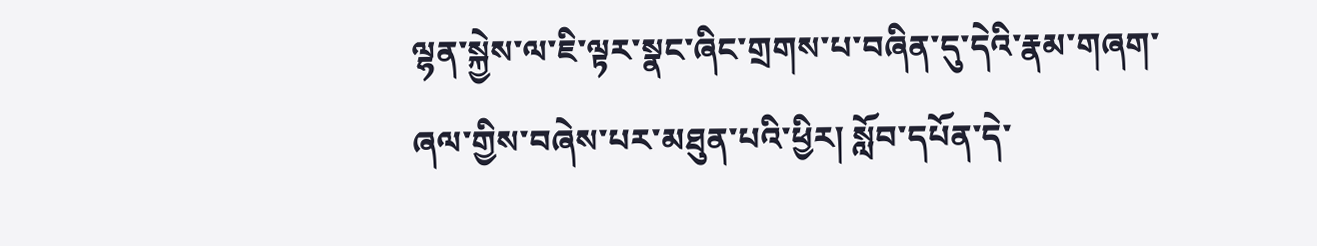ལྷན་སྐྱེས་ལ་ཇི་ལྟར་སྣང་ཞིང་གྲགས་པ་བཞིན་དུ་དེའི་རྣམ་གཞག་ཞལ་གྱིས་བཞེས་པར་མཐུན་པའི་ཕྱིར། སློབ་དཔོན་དེ་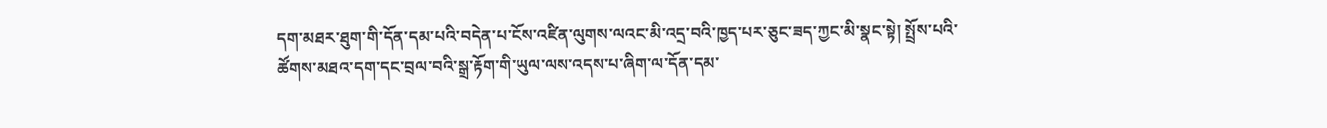དག་མཐར་ཐུག་གི་དོན་དམ་པའི་བདེན་པ་ངོས་འཛིན་ལུགས་ལའང་མི་འདྲ་བའི་ཁྱད་པར་ཅུང་ཟད་ཀྱང་མི་སྣང་སྟེ། སྤྲོས་པའི་ཚོགས་མཐའ་དག་དང་བྲལ་བའི་སྒྲ་རྟོག་གི་ཡུལ་ལས་འདས་པ་ཞིག་ལ་དོན་དམ་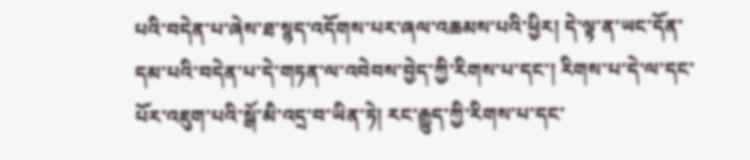པའི་བདེན་པ་ཞེས་ཐ་སྙད་འདོགས་པར་ཞལ་འཆམས་པའི་ཕྱིར། དེ་ལྟ་ན་ཡང་དོན་དམ་པའི་བདེན་པ་དེ་གཏན་ལ་འབེབས་བྱེད་ཀྱི་རིགས་པ་དང་། རིགས་པ་དེ་ལ་དང་པོར་འཇུག་པའི་སྒོ་མི་འདྲ་བ་ཡིན་ཏེ། རང་རྒྱུད་ཀྱི་རིགས་པ་དང་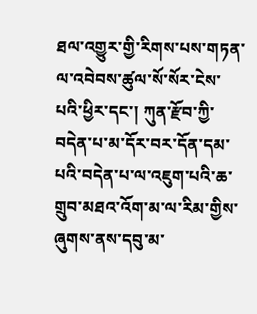ཐལ་འགྱུར་གྱི་རིགས་པས་གཏན་ལ་འབེབས་ཚུལ་སོ་སོར་ངེས་པའི་ཕྱིར་དང་། ཀུན་རྫོབ་ཀྱི་བདེན་པ་མ་དོར་བར་དོན་དམ་པའི་བདེན་པ་ལ་འཇུག་པའི་ཆ་གྲུབ་མཐའ་འོག་མ་ལ་རིམ་གྱིས་ཞུགས་ནས་དབུ་མ་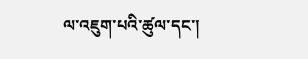ལ་འཇུག་པའི་ཚུལ་དང་།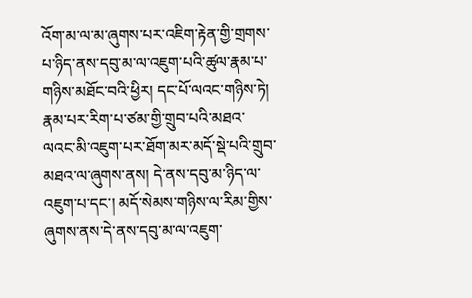འོག་མ་ལ་མ་ཞུགས་པར་འཇིག་རྟེན་གྱི་གྲགས་པ་ཉིད་ནས་དབུ་མ་ལ་འཇུག་པའི་ཚུལ་རྣམ་པ་གཉིས་མཐོང་བའི་ཕྱིར། དང་པོ་ལའང་གཉིས་ཏེ། རྣམ་པར་རིག་པ་ཙམ་གྱི་གྲུབ་པའི་མཐའ་ལའང་མི་འཇུག་པར་ཐོག་མར་མདོ་སྡེ་པའི་གྲུབ་མཐའ་ལ་ཞུགས་ནས། དེ་ནས་དབུ་མ་ཉིད་ལ་འཇུག་པ་དང་། མདོ་སེམས་གཉིས་ལ་རིམ་གྱིས་ཞུགས་ནས་དེ་ནས་དབུ་མ་ལ་འཇུག་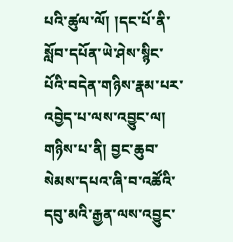པའི་ཚུལ་ལོ། །དང་པོ་ནི་སློབ་དཔོན་ཡེ་ཤེས་སྙིང་པོའི་བདེན་གཉིས་རྣམ་པར་འབྱེད་པ་ལས་འབྱུང་ལ། གཉིས་པ་ནི། བྱང་ཆུབ་སེམས་དཔའ་ཞི་བ་འཚོའི་དབུ་མའི་རྒྱན་ལས་འབྱུང་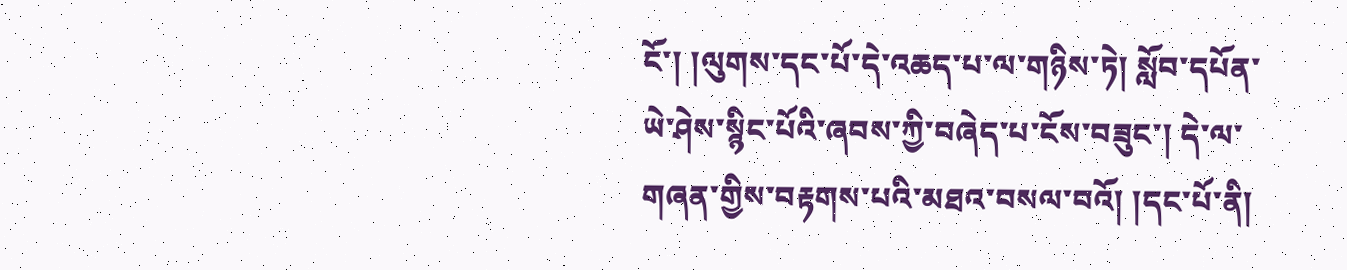ངོ་། །ལུགས་དང་པོ་དེ་འཆད་པ་ལ་གཉིས་ཏེ། སློབ་དཔོན་ཡེ་ཤེས་སྙིང་པོའི་ཞབས་ཀྱི་བཞེད་པ་ངོས་བཟུང་། དེ་ལ་གཞན་གྱིས་བརྟགས་པའི་མཐའ་བསལ་བའོ། །དང་པོ་ནི།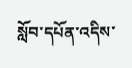སློབ་དཔོན་འདིས་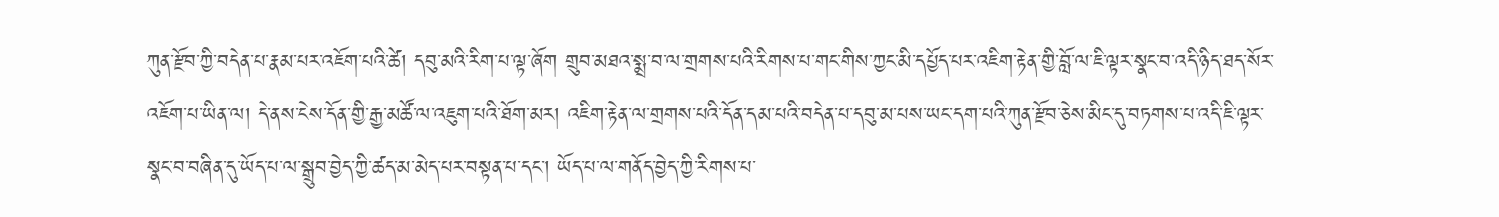ཀུན་རྫོབ་ཀྱི་བདེན་པ་རྣམ་པར་འཇོག་པའི་ཚེ། དབུ་མའི་རིག་པ་ལྟ་ཞོག གྲུབ་མཐའ་སྨྲ་བ་ལ་གྲགས་པའི་རིགས་པ་གང་གིས་ཀྱང་མི་དཔྱོད་པར་འཇིག་རྟེན་གྱི་བློ་ལ་ཇི་ལྟར་སྣང་བ་འདི་ཉིད་ཐད་སོར་འཇོག་པ་ཡིན་ལ། དེ་ནས་ངེས་དོན་གྱི་རྒྱ་མཚོ་ལ་འཇུག་པའི་ཐོག་མར། འཇིག་རྟེན་ལ་གྲགས་པའི་དོན་དམ་པའི་བདེན་པ་དབུ་མ་པས་ཡང་དག་པའི་ཀུན་རྫོབ་ཅེས་མིང་དུ་བཏགས་པ་འདི་ཇི་ལྟར་སྣང་བ་བཞིན་དུ་ཡོད་པ་ལ་སྒྲུབ་བྱེད་ཀྱི་ཚད་མ་མེད་པར་བསྟན་པ་དང་། ཡོད་པ་ལ་གནོད་བྱེད་ཀྱི་རིགས་པ་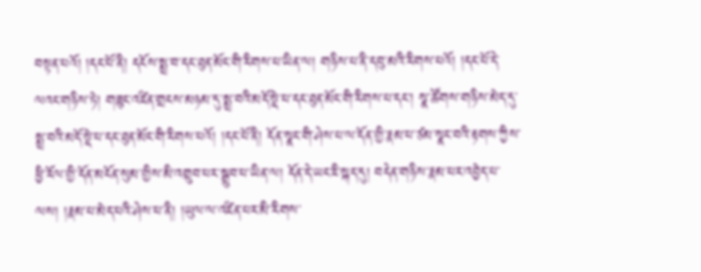བསྟན་པའོ། །དང་པོ་ནི། དངོས་སྨྲ་བ་དང་ཐུན་མོང་གི་རིགས་པ་ཡིན་ལ། གཉིས་པ་ནི་དབུ་མའི་རིགས་པའོ། །དང་པོ་དེ་ལའང་གཉིས་ཏེ། གཟུང་འཛིན་གྲངས་མཉམ་དུ་སྨྲ་བའི་མདོ་སྡེ་པ་དང་ཐུན་མོང་གི་རིགས་པ་དང་། སྣ་ཚོགས་གཉིས་མེད་དུ་སྨྲ་བའི་མདོ་སྡེ་པ་དང་ཐུན་མོང་གི་རིགས་པའོ། །དང་པོ་ནི། དོན་སྣང་གི་ཤེས་པ་ལ་དོན་གྱི་རྣམ་པ་ཙམ་སྣང་བའི་རྟགས་ཀྱིས་ཕྱི་རོལ་གྱི་དོན་མངོན་སུམ་གྱིས་མི་འགྲུབ་པར་སྒྲུབ་པ་ཡིན་ལ། དོན་དེ་ཡང་ཇི་སྐད་དུ། བདེན་གཉིས་རྣམ་པར་འབྱེད་པ་ལས། །རྣམ་པ་མེད་པའི་ཤེས་པ་ནི། །ཡུལ་ལ་འཛིན་པར་མི་རིགས་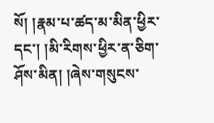སོ། །རྣམ་པ་ཚད་མ་མིན་ཕྱིར་དང་། །མི་རིགས་ཕྱིར་ན་ཅིག་ཤོས་མིན། །ཞེས་གསུངས་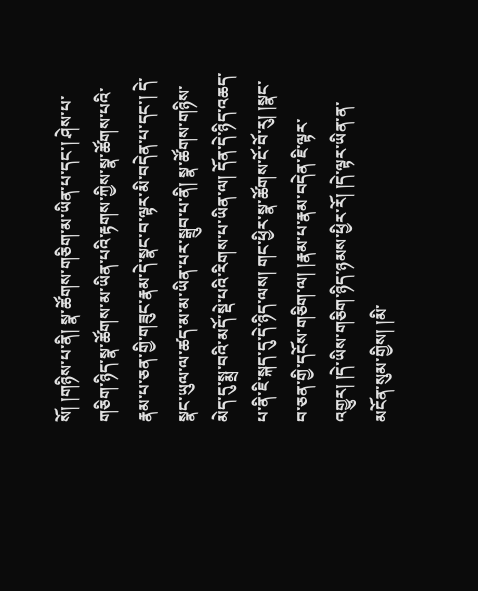སོ། །གཉིས་པ་ནི། སྣ་ཚོགས་གཅིག་མ་ཡིན་པ་དང་། ཤེས་པ་གཅིག་ཉིད་སྣ་ཚོགས་མ་ཡིན་པའི་རྟགས་ཀྱིས་སྣ་ཚོགས་པའི་རྣམ་པ་ཅན་གྱི་གཟུང་རྣམ་དེ་སྣང་བ་ལྟར་མི་བདེན་པ་དང་། དེ་སྣང་ཡུལ་ལ་ཚད་མ་མ་ཡིན་པར་སྒྲུབ་པ་ནི། སྣ་ཚོགས་གཉིས་མེད་དུ་སྨྲ་བའི་མདོ་སྡེ་པའི་རིགས་པ་ཡིན་ལ། དོན་དེ་ཉིད་འཆད་པ་ནི་ཇི་སྐད་དུ་དེ་ཉིད་ལས། གང་ཕྱིར་སྣ་ཚོགས་ངོ་བོ་རུ། །སྣང་བ་ཅན་གྱི་དངོས་གཅིག་ལ། །རྣམ་པ་རྣམ་བདེན་ཇི་ལྟར་འགྱུར། །དེ་ཡིས་གཅིག་ཉིད་ཉམས་ཕྱིར་རོ། །དེ་ལྟར་ཡིན་ན་མངོན་སུམ་གྱིས། །མི་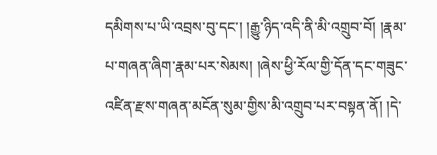དམིགས་པ་ཡི་འབྲས་བུ་དང་། །རྒྱུ་ཉིད་འདི་ནི་མི་འགྲུབ་བོ། །རྣམ་པ་གཞན་ཞིག་རྣམ་པར་སེམས། །ཞེས་ཕྱི་རོལ་གྱི་དོན་དང་གཟུང་འཛིན་རྫས་གཞན་མངོན་སུམ་གྱིས་མི་འགྲུབ་པར་བསྟན་ནོ། །དེ་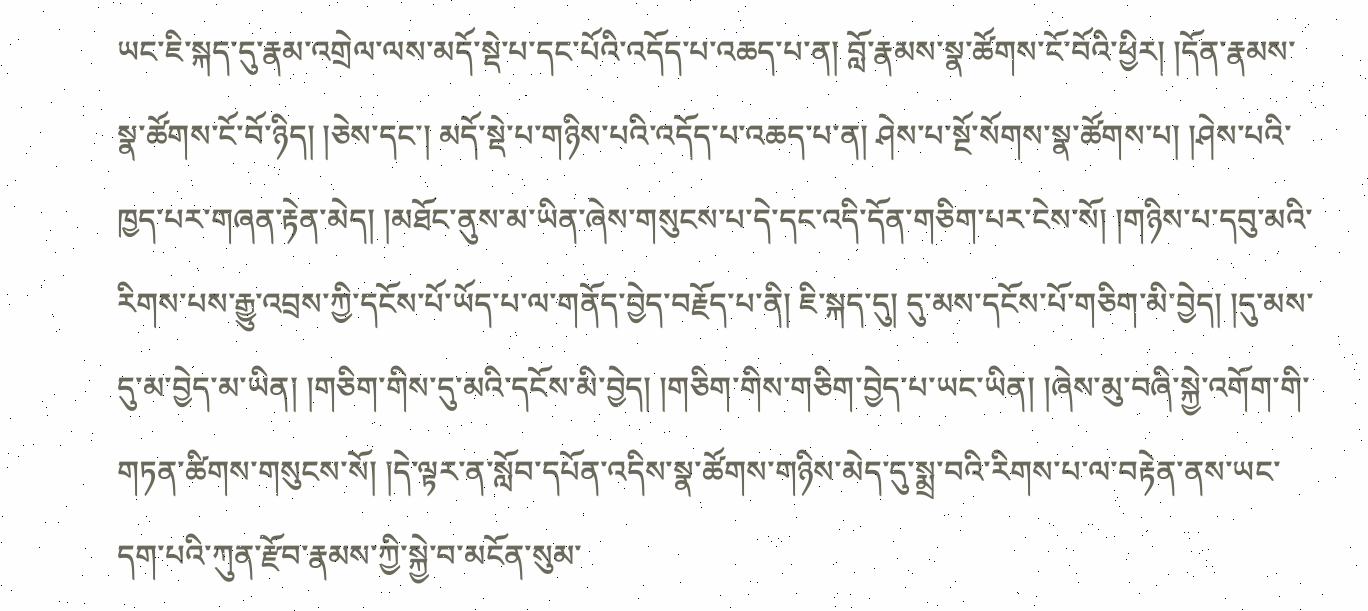ཡང་ཇི་སྐད་དུ་རྣམ་འགྲེལ་ལས་མདོ་སྡེ་པ་དང་པོའི་འདོད་པ་འཆད་པ་ན། བློ་རྣམས་སྣ་ཚོགས་ངོ་བོའི་ཕྱིར། །དོན་རྣམས་སྣ་ཚོགས་ངོ་བོ་ཉིད། །ཅེས་དང་། མདོ་སྡེ་པ་གཉིས་པའི་འདོད་པ་འཆད་པ་ན། ཤེས་པ་སྔོ་སོགས་སྣ་ཚོགས་པ། །ཤེས་པའི་ཁྱད་པར་གཞན་རྟེན་མེད། །མཐོང་ནུས་མ་ཡིན་ཞེས་གསུངས་པ་དེ་དང་འདི་དོན་གཅིག་པར་ངེས་སོ། །གཉིས་པ་དབུ་མའི་རིགས་པས་རྒྱུ་འབྲས་ཀྱི་དངོས་པོ་ཡོད་པ་ལ་གནོད་བྱེད་བརྗོད་པ་ནི། ཇི་སྐད་དུ། དུ་མས་དངོས་པོ་གཅིག་མི་བྱེད། །དུ་མས་དུ་མ་བྱེད་མ་ཡིན། །གཅིག་གིས་དུ་མའི་དངོས་མི་བྱེད། །གཅིག་གིས་གཅིག་བྱེད་པ་ཡང་ཡིན། །ཞེས་མུ་བཞི་སྐྱེ་འགོག་གི་གཏན་ཚིགས་གསུངས་སོ། །དེ་ལྟར་ན་སློབ་དཔོན་འདིས་སྣ་ཚོགས་གཉིས་མེད་དུ་སྨྲ་བའི་རིགས་པ་ལ་བརྟེན་ནས་ཡང་དག་པའི་ཀུན་རྫོབ་རྣམས་ཀྱི་སྐྱེ་བ་མངོན་སུམ་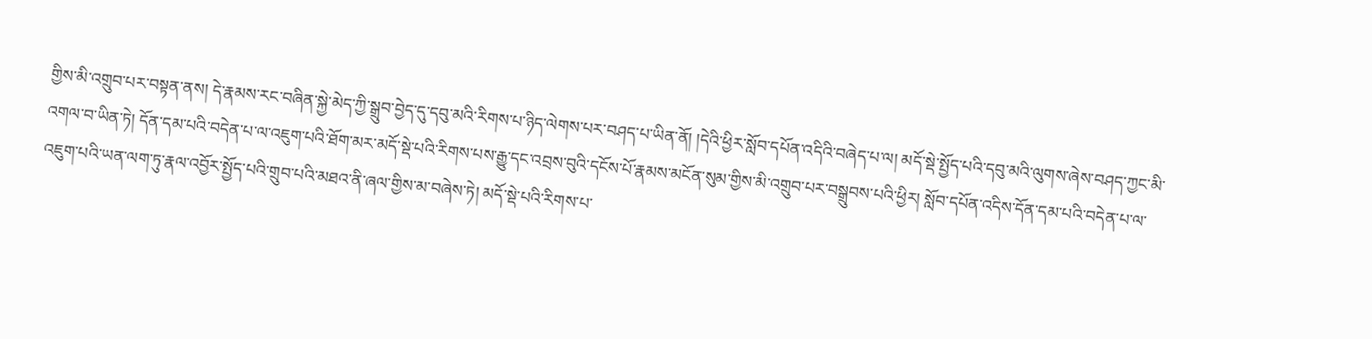གྱིས་མི་འགྲུབ་པར་བསྟན་ནས། དེ་རྣམས་རང་བཞིན་སྐྱེ་མེད་ཀྱི་སྒྲུབ་བྱེད་དུ་དབུ་མའི་རིགས་པ་ཉིད་ལེགས་པར་བཤད་པ་ཡིན་ནོ། །དེའི་ཕྱིར་སློབ་དཔོན་འདིའི་བཞེད་པ་ལ། མདོ་སྡེ་སྤྱོད་པའི་དབུ་མའི་ལུགས་ཞེས་བཤད་ཀྱང་མི་འགལ་བ་ཡིན་ཏེ། དོན་དམ་པའི་བདེན་པ་ལ་འཇུག་པའི་ཐོག་མར་མདོ་སྡེ་པའི་རིགས་པས་རྒྱུ་དང་འབྲས་བུའི་དངོས་པོ་རྣམས་མངོན་སུམ་གྱིས་མི་འགྲུབ་པར་བསྒྲུབས་པའི་ཕྱིར། སློབ་དཔོན་འདིས་དོན་དམ་པའི་བདེན་པ་ལ་འཇུག་པའི་ཡན་ལག་ཏུ་རྣལ་འབྱོར་སྤྱོད་པའི་གྲུབ་པའི་མཐའ་ནི་ཞལ་གྱིས་མ་བཞེས་ཏེ། མདོ་སྡེ་པའི་རིགས་པ་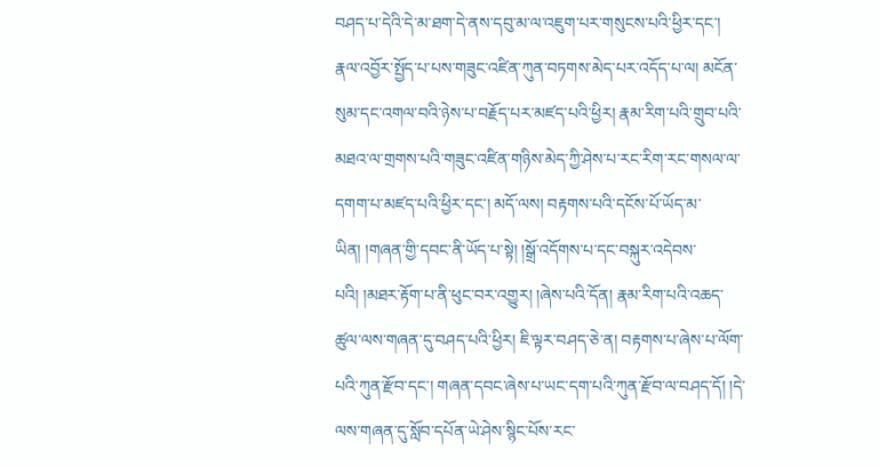བཤད་པ་དེའི་དེ་མ་ཐག་དེ་ནས་དབུ་མ་ལ་འཇུག་པར་གསུངས་པའི་ཕྱིར་དང་། རྣལ་འབྱོར་སྤྱོད་པ་པས་གཟུང་འཛིན་ཀུན་བཏགས་མེད་པར་འདོད་པ་ལ། མངོན་སུམ་དང་འགལ་བའི་ཉེས་པ་བརྗོད་པར་མཛད་པའི་ཕྱིར། རྣམ་རིག་པའི་གྲུབ་པའི་མཐའ་ལ་གྲགས་པའི་གཟུང་འཛིན་གཉིས་མེད་ཀྱི་ཤེས་པ་རང་རིག་རང་གསལ་ལ་དགག་པ་མཛད་པའི་ཕྱིར་དང་། མདོ་ལས། བརྟགས་པའི་དངོས་པོ་ཡོད་མ་ཡིན། །གཞན་གྱི་དབང་ནི་ཡོད་པ་སྟེ། །སྒྲོ་འདོགས་པ་དང་བསྐུར་འདེབས་པའི། །མཐར་རྟོག་པ་ནི་ཕུང་བར་འགྱུར། །ཞེས་པའི་དོན། རྣམ་རིག་པའི་འཆད་ཚུལ་ལས་གཞན་དུ་བཤད་པའི་ཕྱིར། ཇི་ལྟར་བཤད་ཅེ་ན། བརྟགས་པ་ཞེས་པ་ལོག་པའི་ཀུན་རྫོབ་དང་། གཞན་དབང་ཞེས་པ་ཡང་དག་པའི་ཀུན་རྫོབ་ལ་བཤད་དོ། །དེ་ལས་གཞན་དུ་སློབ་དཔོན་ཡེ་ཤེས་སྙིང་པོས་རང་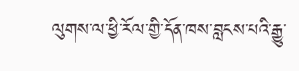ལུགས་ལ་ཕྱི་རོལ་གྱི་དོན་ཁས་བླངས་པའི་རྒྱུ་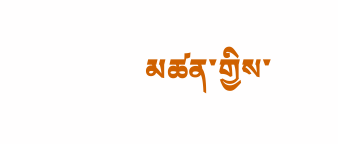མཚན་གྱིས་